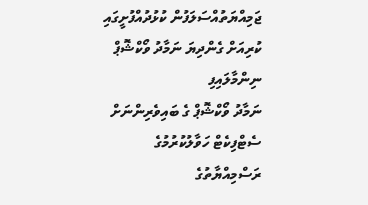ޖަމިއްޔަތުއްސަލަފުން ކުޅުދުއްފުށީގައި ކުރިއަށް ގެންދިޔަ ނަމާދު ވޯކްޝޮޕް ނިންމާލައިފި
ނަމާދު ވޯކްޝޮޕް ގެ ބައިވެރިންނަށް ސެޓްފިކެޓް ހަވާލުކުރުމުގެ ރަސްމިއްޔާތުގެ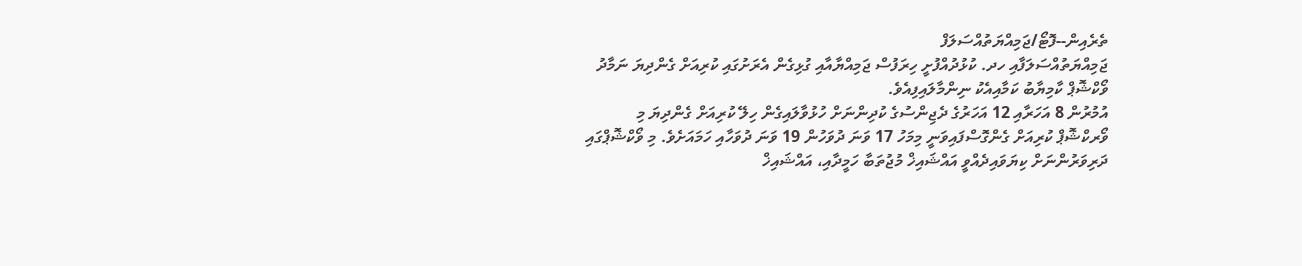ތެރެއިން--ފޮޓޯ/ޖަމިއްޔަތުއްސަލަފް
ޖަމިއްޔަތުއްސަލަފާއި ހދ. ކުޅުދުއްފުށީ ހިރަފުސް ޖަމިއްޔާއާއި ގުޅިގެން އެރަށުގައި ކުރިއަށް ގެންދިޔަ ނަމާދު ވޯކްޝޮޕް ކާމިޔާބު ކަމާއިއެކު ނިންމާލައިފިއެވެ.
އުމުރުން 8 އަހަރާއި 12 އަހަރުގެ ދެޖިންސުގެ ކުދިންނަށް ހުޅުވާލައިގެން ހިލޭ ކުރިއަށް ގެންދިޔަ މި ވޯރކްޝޮޕް ކުރިއަށް ގެންގޮސްފައިވަނީ މިމަހު 17 ވަނަ ދުވަހުން 19 ވަނަ ދުވަހާއި ހަމައަށެވެ. މި ވޯކްޝޮޕްގައި ދަރިވަރުންނަށް ކިޔަވައިދެއްވީ އައްޝައިޚް މުޖުތަބާ ހަމީދާއި، އައްޝައިޚް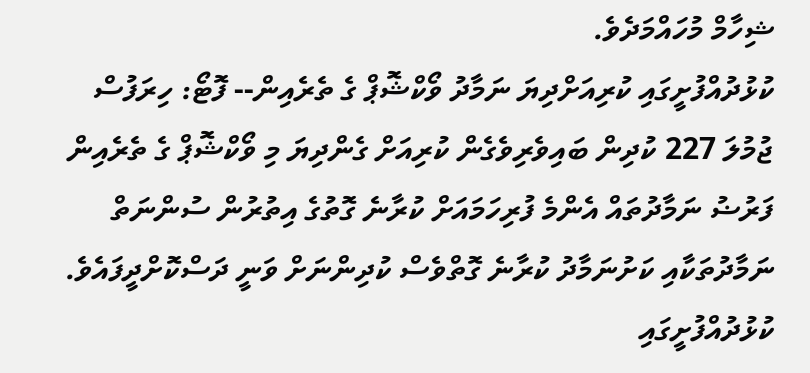ޝިހާމް މުހައްމަދެވެ.
ކުޅުދުއްފުށީގައި ކުރިއަށްދިޔަ ނަމާދު ވޯކްޝޮޕް ގެ ތެރެއިން-- ފޮޓޯ: ހިރަފުސް
ޖުމުލަ 227 ކުދިން ބައިވެރިވެގެން ކުރިއަށް ގެންދިޔަ މި ވޯކްޝޮޕް ގެ ތެރެއިން ފަރުޟު ނަމާދުތައް އެންމެ ފުރިހަމައަށް ކުރާނެ ގޮތުގެ އިތުރުން ސުންނަތް ނަމާދުތަކާއި ކަށުނަމާދު ކުރާނެ ގޮތްވެސް ކުދިންނަށް ވަނީ ދަސްކޮށްދީފައެވެ.
ކުޅުދުއްފުށީގައި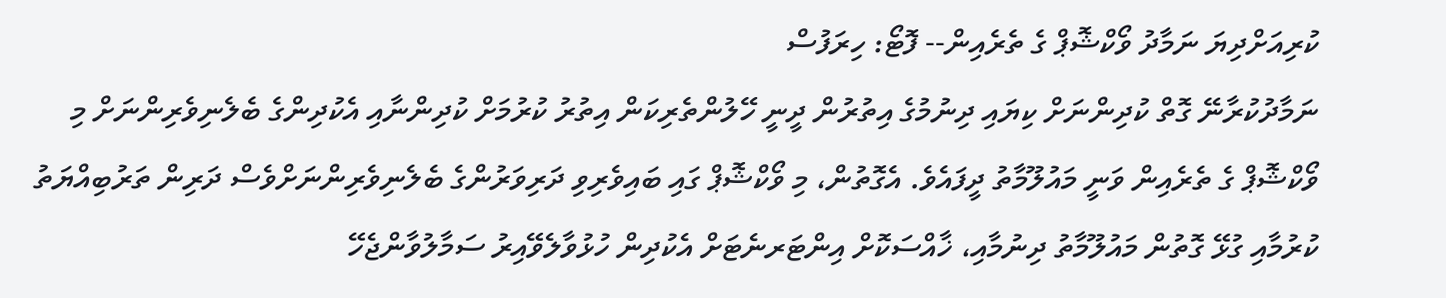ކުރިއަށްދިޔަ ނަމާދު ވޯކްޝޮޕް ގެ ތެރެއިން-- ފޮޓޯ: ހިރަފުސް
ނަމާދުކުރާނޭ ގޮތް ކުދިންނަށް ކިޔައި ދިނުމުގެ އިތުރުން ދީނީ ހޭލުންތެރިކަން އިތުރު ކުރުމަށް ކުދިންނާއި އެކުދިންގެ ބެލެނިވެރިންނަށް މި ވޯކްޝޮޕް ގެ ތެރެއިން ވަނީ މައުލޫމާތު ދީފައެވެ. އެގޮތުން، މި ވޯކްޝޮޕް ގައި ބައިވެރިވި ދަރިވަރުންގެ ބެލެނިވެރިންނަށްވެސް ދަރިން ތަރުބިއްޔަތު ކުރުމާއި ގުޅޭ ގޮތުން މައުލޫމާތު ދިނުމާއި، ޚާއްސަކޮށް އިންޓަރނެޓަށް އެކުދިން ހުޅުވާލެވޭއިރު ސަމާލުވާންޖެހޭ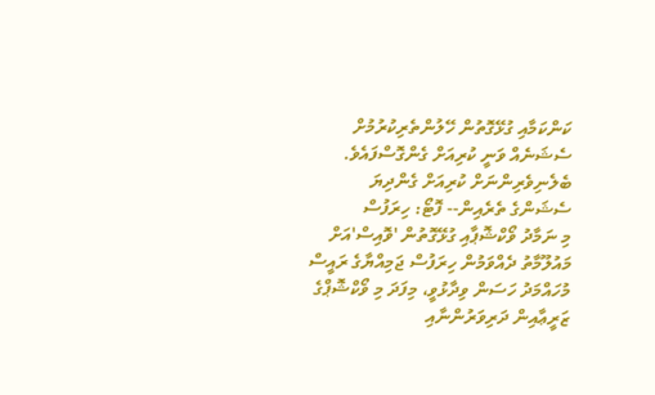ކަންކަމާއި ގުޅޭގޮތުން ހޭލުންތެރިކުރުމުށް ސެޝަނެއް ވަނީ ކުރިއަށް ގެންގޮސްފައެވެ.
ބެލެނިވެރިންނަށް ކުރިއަށް ގެންދިޔަ ސެޝަންގެ ތެރެއިން-- ފޮޓޯ: ހިރަފުސް
މި ނަމާދު ވޯކްޝޮޕާއި ގުޅޭގޮތުން 'ވޮއިސް'އަށް މައުލޫމާތު ދެއްވަމުން ހިރަފުސް ޖަމިއްޔާގެ ރައީސް މުހައްމަދު ހަސަން ވިދާޅުވީ، މިފަދަ މި ވޯކްޝޮޕްގެ ޒަރީޢާއިން ދަރިވަރުންނާއި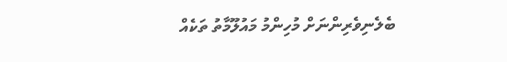ބެލެނިވެރިންނަށް މުހިންމު މައުލޫމާތު ތަކެއް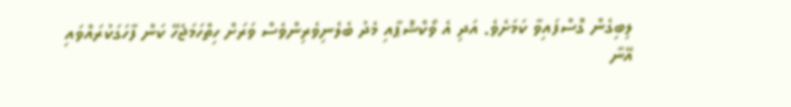ލިބިގެން ގޮސްފައިވާ ކަމަށެވެ. އަދި އެ ވޯކްޝޮޕާއި މެދު ބެލެނިވެރިންވެސް ވަރަށް ހިތްހަމަޖެހޭ ކަން ފާހަގަކުރައްވައި އޭނާ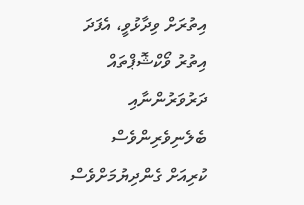އިތުރަށް ވިދާޅުވީ، އެފަދަ އިތުރު ވޯކްޝޮޕްތައް ދަރުވަރުންނާއި ބެލެނިވެރިންވެސް ކުރިއަށް ގެންދިޔުމަށްވެސް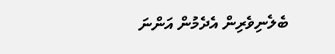ބެލެނިވެރިން އެދެމުން އަންނަ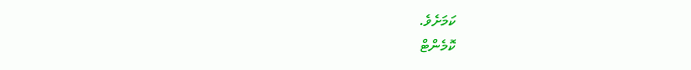ކަމަށެވެ.
ކޮމެންޓް